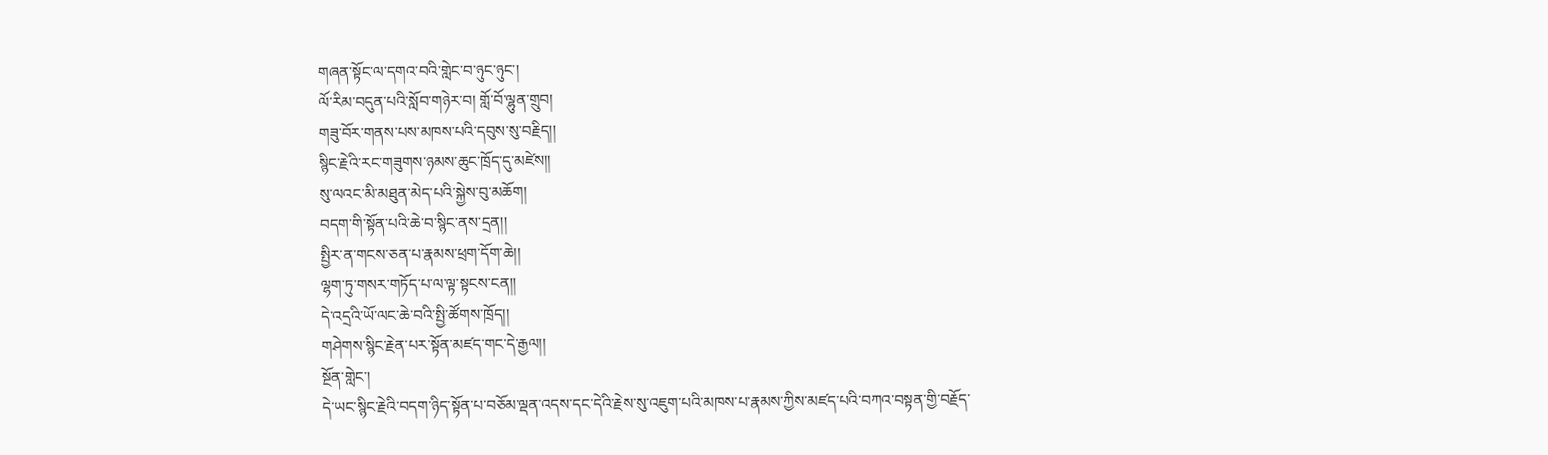གཞན་སྟོང་ལ་དགའ་བའི་གླེང་བ་ཉུང་ཉུང་།
ལོ་རིམ་བདུན་པའི་སློབ་གཉེར་བ། གློ་བོ་ལྷུན་གྲུབ།
གཟུ་བོར་གནས་པས་མཁས་པའི་དབུས་སུ་བརྗིད།།
སྙིང་རྗེའི་རང་གཟུགས་ཉམས་ཆུང་ཁྲོད་དུ་མཛེས།།
སུ་ལའང་མི་མཐུན་མེད་པའི་སྐྱེས་བུ་མཆོག།
བདག་གི་སྟོན་པའི་ཆེ་བ་སྙིང་ནས་དྲན།།
སྤྱིར་ན་གངས་ཅན་པ་རྣམས་ཕྲག་དོག་ཆེ།།
ལྷག་ཏུ་གསར་གཏོད་པ་ལ་ལྟ་སྟངས་ངན།།
དེ་འདྲའི་ཡོ་ལང་ཆེ་བའི་སྤྱི་ཚོགས་ཁྲོད།།
གཤེགས་སྙིང་རྗེན་པར་སྟོན་མཛད་གང་དེ་རྒྱལ།།
སྔོན་གླེང་།
དེ་ཡང་སྙིང་རྗེའི་བདག་ཉིད་སྟོན་པ་བཅོམ་ལྡན་འདས་དང་དེའི་རྗེས་སུ་འཇུག་པའི་མཁས་པ་རྣམས་ཀྱིས་མཛད་པའི་བཀའ་བསྟན་གྱི་བརྗོད་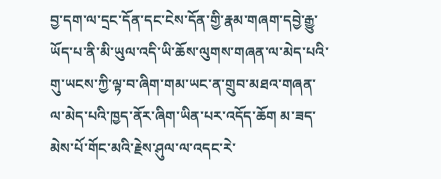བྱ་དག་ལ་དྲང་དོན་དང་ངེས་དོན་གྱི་རྣམ་གཞག་དབྱེ་རྒྱུ་ཡོད་པ་ནི་མི་ཡུལ་འདི་ཡི་ཆོས་ལུགས་གཞན་ལ་མེད་པའི་གུ་ཡངས་ཀྱི་ལྟ་བ་ཞིག་གམ་ཡང་ན་གྲུབ་མཐའ་གཞན་ལ་མེད་པའི་ཁྱད་ནོར་ཞིག་ཡིན་པར་འདོད་ཆོག མ་ཟད་མེས་པོ་གོང་མའི་རྗེས་ཤུལ་ལ་འདང་རེ་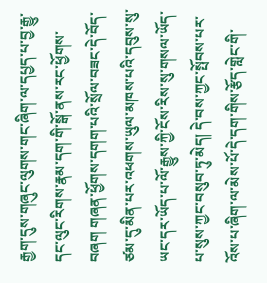རྒྱག་དུས་གཞུང་ལུགས་གང་ཞིག་ལ་དཔྱད་པ་བྱ་རྒྱུ་དང་ལུང་རིགས་རྣམ་དག་གི་སྒོ་ནས་རང་ཕྱོགས་བཞག གཞན་ཕྱོགས་དགག་པའི་སྲོལ་བཟང་དེ་བོད་ཙམ་དུ་མིན་པར་འཕགས་ཡུལ་མཁས་པའི་དབུས་སུ་ཡང་དར་ཡོད་པ་ལོ་རྒྱུས་ཀྱི་ངོས་རིས་སུ་གསལ་ཡོད་པ་སུས་ཀྱང་བསུབ་ཏུ་མེད། དེ་བས་ཀྱང་སྤོབས་པར་འོས་པ་ཞིག་ལ་མེས་པོ་དེ་དག་གིས་རྩོད་གླེང་གི་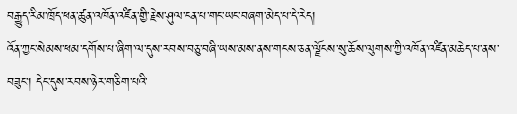བརྒྱུད་རིམ་ཁྲོད་ཕན་ཚུན་འཁོན་འཛིན་གྱི་རྗེས་ཤུལ་ངན་པ་གང་ཡང་བཞག་མེད་པ་དེ་རེད།
འོན་ཀྱང་སེམས་ཕམ་དགོས་པ་ཞིག་ལ་དུས་རབས་བཅུ་བཞི་ཡས་མས་ནས་གངས་ཅན་ལྗོངས་སུ་ཆོས་ལུགས་ཀྱི་འཁོན་འཛིན་མཆེད་པ་ནས་བཟུང་། དེང་དུས་རབས་ཉེར་གཅིག་པའི་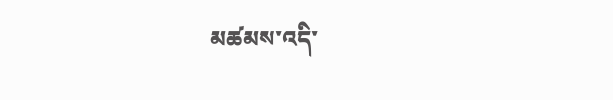མཚམས་འདི་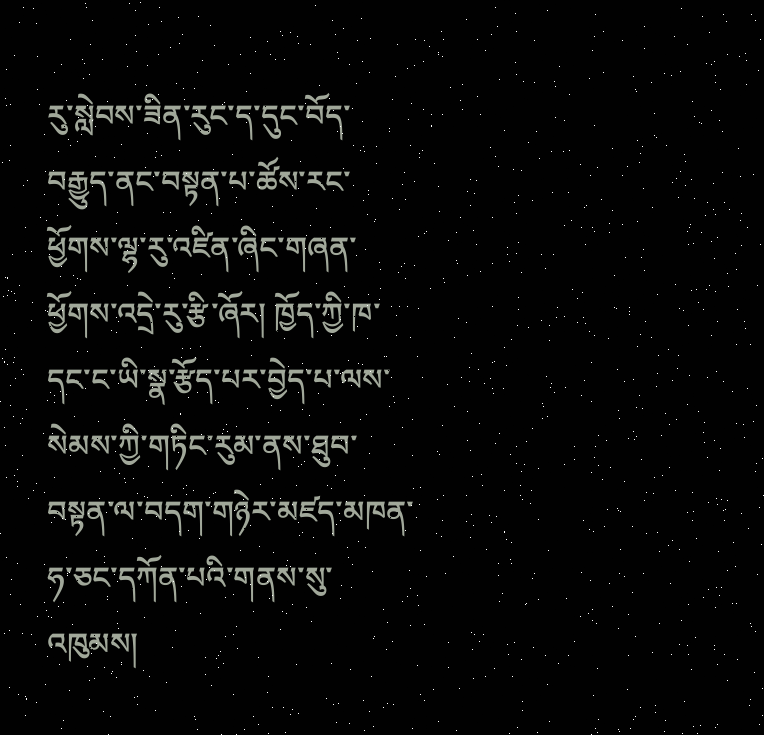རུ་སླེབས་ཟིན་རུང་ད་དུང་བོད་བརྒྱུད་ནང་བསྟན་པ་ཚོས་རང་ཕྱོགས་ལྷ་རུ་འཛིན་ཞིང་གཞན་ཕྱོགས་འདྲེ་རུ་རྩི་ཞོར། ཁྱོད་ཀྱི་ཁ་དང་ང་ཡི་སྣ་རྩོད་པར་བྱེད་པ་ལས་སེམས་ཀྱི་གཏིང་རུམ་ནས་ཐུབ་བསྟན་ལ་བདག་གཉེར་མཛད་མཁན་ཧ་ཅང་དཀོན་པའི་གནས་སུ་འཁུམས།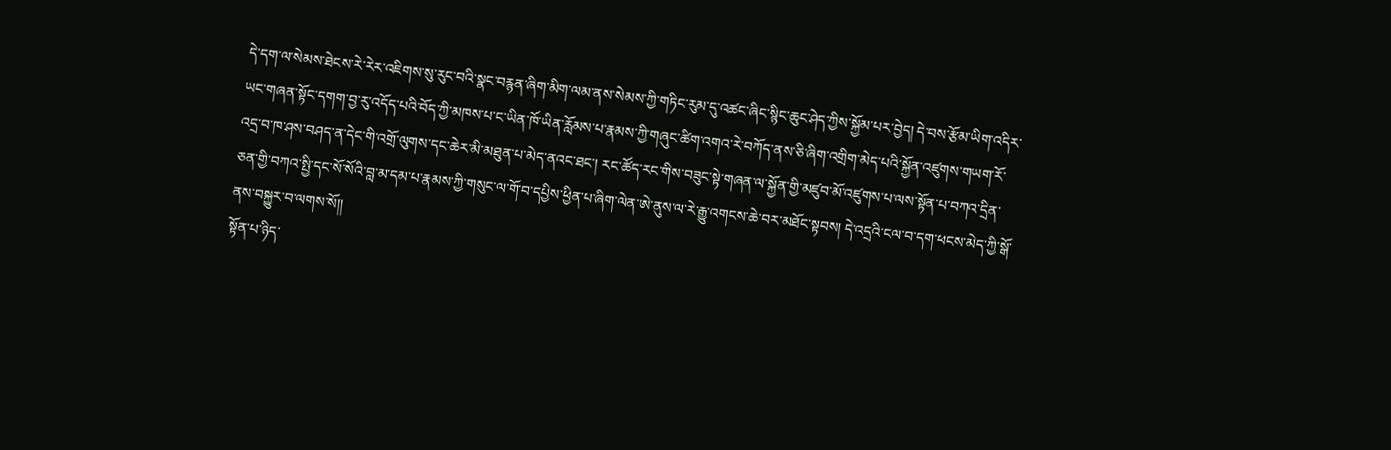དེ་དག་ལ་སེམས་ཐེངས་རེ་རེར་འཇིགས་སུ་རུང་བའི་སྣང་བརྙན་ཞིག་མིག་ལམ་ནས་སེམས་ཀྱི་གཏིང་རུམ་དུ་འཚང་ཞིང་སྙིང་ཆུང་ཤེད་ཀྱིས་སྐྱོམ་པར་བྱེད། དེ་བས་རྩོམ་ཡིག་འདིར་ཡང་གཞན་སྟོང་དགག་བྱ་རུ་འདོད་པའི་བོད་ཀྱི་མཁས་པ་ང་ཡིན་ཁོ་ཡིན་རློམས་པ་རྣམས་ཀྱི་གཞུང་ཚིག་འགའ་རེ་བཀོད་ནས་ཅི་ཞིག་འགྲིག་མེད་པའི་སྐྱོན་འཛུགས་གཡག་རོ་འདྲ་བ་ཁ་ཤས་བཤད་ན་དེང་གི་འགྲོ་ལུགས་དང་ཆེར་མི་མཐུན་པ་མེད་ནའང་ཐང་། རང་ཚོད་རང་གིས་བཟུང་སྟེ་གཞན་ལ་སྐྱོན་གྱི་མཛུབ་མོ་འཛུགས་པ་ལས་སྟོན་པ་བཀའ་དྲིན་ཅན་གྱི་བཀའ་སྤྱི་དང་སོ་སོའི་བླ་མ་དམ་པ་རྣམས་ཀྱི་གསུང་ལ་གོ་བ་དཔྱིས་ཕྱིན་པ་ཞིག་ལེན་ཨེ་ནུས་ལ་རེ་རྒྱུ་འགངས་ཆེ་བར་མཐོང་སྟབས། དེ་འདྲའི་ངལ་བ་དག་ཕངས་མེད་ཀྱི་སྒོ་ནས་བསྐྱུར་བ་ལགས་སོ།།
སྟོན་པ་ཉིད་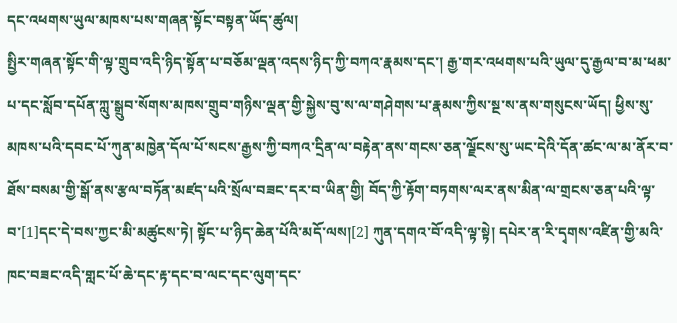དང་འཕགས་ཡུལ་མཁས་པས་གཞན་སྟོང་བསྟན་ཡོད་ཚུལ།
སྤྱིར་གཞན་སྟོང་གི་ལྟ་གྲུབ་འདི་ཉིད་སྟོན་པ་བཅོམ་ལྡན་འདས་ཉིད་ཀྱི་བཀའ་རྣམས་དང་། རྒྱ་གར་འཕགས་པའི་ཡུལ་དུ་རྒྱལ་བ་མ་ཕམ་པ་དང་སློབ་དཔོན་ཀླུ་སྒྲུབ་སོགས་མཁས་གྲུབ་གཉིས་ལྡན་གྱི་སྐྱེས་བུ་ས་ལ་གཤེགས་པ་རྣམས་ཀྱིས་སྔ་ས་ནས་གསུངས་ཡོད། ཕྱིས་སུ་མཁས་པའི་དབང་པོ་ཀུན་མཁྱེན་དོལ་པོ་སངས་རྒྱས་ཀྱི་བཀའ་དྲིན་ལ་བརྟེན་ནས་གངས་ཅན་ལྗོངས་སུ་ཡང་དེའི་དོན་ཚང་ལ་མ་ནོར་བ་ཐོས་བསམ་གྱི་སྒོ་ནས་རྩལ་བཏོན་མཛད་པའི་སྲོལ་བཟང་དར་བ་ཡིན་གྱི། བོད་ཀྱི་རྟོག་བཏགས་ལར་ནས་མིན་ལ་གྲངས་ཅན་པའི་ལྟ་བ་[1]དང་དེ་བས་ཀྱང་མི་མཚུངས་ཏེ། སྟོང་པ་ཉིད་ཆེན་པོའི་མདོ་ལས།[2] ཀུན་དགའ་བོ་འདི་ལྟ་སྟེ། དཔེར་ན་རི་དྭགས་འཛིན་གྱི་མའི་ཁང་བཟང་འདི་གླང་པོ་ཆེ་དང་རྟ་དང་བ་ལང་དང་ལུག་དང་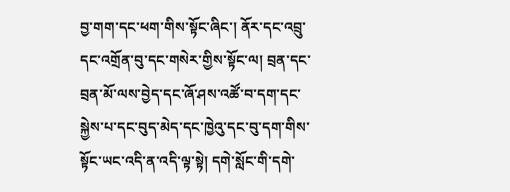བྱ་གག་དང་ཕག་གིས་སྟོང་ཞིང་། ནོར་དང་འབྲུ་དང་འགྲོན་བུ་དང་གསེར་གྱིས་སྟོང་ལ། བྲན་དང་བྲན་མོ་ལས་བྱེད་དང་ཞོ་ཤས་འཚོ་བ་དག་དང་སྐྱེས་པ་དང་བུད་མེད་དང་ཁྱེའུ་དང་བུ་དག་གིས་སྟོང་ཡང་འདི་ན་འདི་ལྟ་སྟེ། དགེ་སློང་གི་དགེ་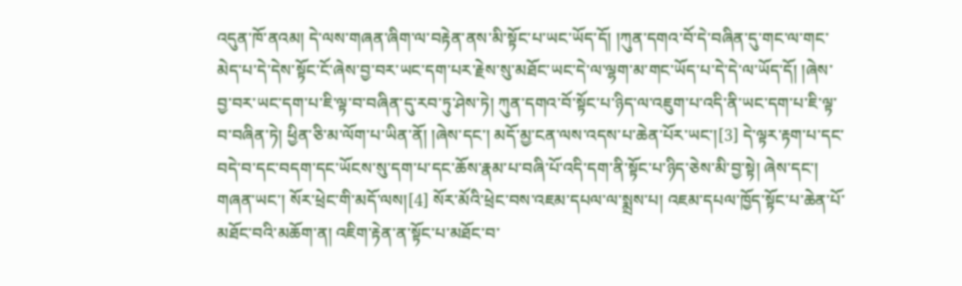འདུན་ཁོ་ནའམ། དེ་ལས་གཞན་ཞིག་ལ་བརྟེན་ནས་མི་སྟོང་པ་ཡང་ཡོད་དོ། །ཀུན་དགའ་བོ་དེ་བཞིན་དུ་གང་ལ་གང་མེད་པ་དེ་དེས་སྟོང་ངོ་ཞེས་བྱ་བར་ཡང་དག་པར་རྗེས་སུ་མཐོང་ཡང་དེ་ལ་ལྷག་མ་གང་ཡོད་པ་དེ་དེ་ལ་ཡོད་དོ། །ཞེས་བྱ་བར་ཡང་དག་པ་ཇི་ལྟ་བ་བཞིན་དུ་རབ་ཏུ་ཤེས་ཏེ། ཀུན་དགའ་བོ་སྟོང་པ་ཉིད་ལ་འཇུག་པ་འདི་ནི་ཡང་དག་པ་ཇི་ལྟ་བ་བཞིན་ཏེ། ཕྱིན་ཅི་མ་ལོག་པ་ཡིན་ནོ། །ཞེས་དང་། མདོ་མྱ་ངན་ལས་འདས་པ་ཆེན་པོར་ཡང་།[3] དེ་ལྟར་རྟག་པ་དང་བདེ་བ་དང་བདག་དང་ཡོངས་སུ་དག་པ་དང་ཆོས་རྣམ་པ་བཞི་པོ་འདི་དག་ནི་སྟོང་པ་ཉིད་ཅེས་མི་བྱ་སྟེ། ཞེས་དང་། གཞན་ཡང་། སོར་ཕྲེང་གི་མདོ་ལས།[4] སོར་མོའི་ཕྲེང་བས་འཇམ་དཔལ་ལ་སྨྲས་པ། འཇམ་དཔལ་ཁྱོད་སྟོང་པ་ཆེན་པོ་མཐོང་བའི་མཆོག་ན། འཇིག་རྟེན་ན་སྟོང་པ་མཐོང་བ་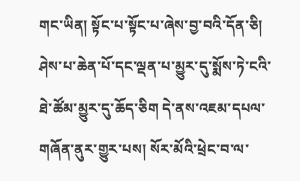གང་ཡིན། སྟོང་པ་སྟོང་པ་ཞེས་བྱ་བའི་དོན་ཅི། ཤེས་པ་ཆེན་པོ་དང་ལྡན་པ་མྱུར་དུ་སྨོས་ཏེ་ངའི་ཐེ་ཚོམ་མྱུར་དུ་ཆོད་ཅིག དེ་ནས་འཇམ་དཔལ་གཞོན་ནུར་གྱུར་པས། སོར་མོའི་ཕྲེང་བ་ལ་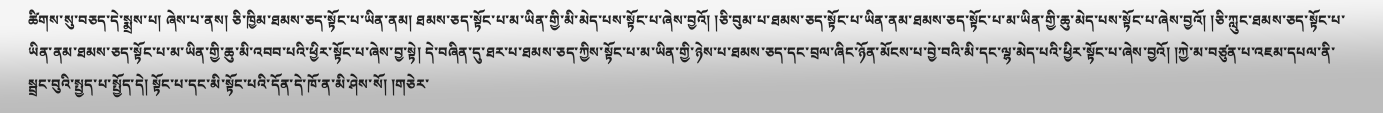ཚིགས་སུ་བཅད་དེ་སྨྲས་པ། ཞེས་པ་ནས། ཅི་ཁྱིམ་ཐམས་ཅད་སྟོང་པ་ཡིན་ནམ། ཐམས་ཅད་སྟོང་པ་མ་ཡིན་གྱི་མི་མེད་པས་སྟོང་པ་ཞེས་བྱའོ། །ཅི་བུམ་པ་ཐམས་ཅད་སྟོང་པ་ཡིན་ནམ་ཐམས་ཅད་སྟོང་པ་མ་ཡིན་གྱི་ཆུ་མེད་པས་སྟོང་པ་ཞེས་བྱའོ། །ཅི་ཀླུང་ཐམས་ཅད་སྟོང་པ་ཡིན་ནམ་ཐམས་ཅད་སྟོང་པ་མ་ཡིན་གྱི་ཆུ་མི་འབབ་པའི་ཕྱིར་སྟོང་པ་ཞེས་བྱ་སྟེ། དེ་བཞིན་དུ་ཐར་པ་ཐམས་ཅད་ཀྱིས་སྟོང་པ་མ་ཡིན་གྱི་ཉེས་པ་ཐམས་ཅད་དང་བྲལ་ཞིང་ཉོན་མོངས་པ་བྱེ་བའི་མི་དང་ལྷ་མེད་པའི་ཕྱིར་སྟོང་པ་ཞེས་བྱའོ། །ཀྱེ་མ་བཙུན་པ་འཇམ་དཔལ་ནི་སྦྲང་བུའི་སྤྱད་པ་སྤྱོད་དེ། སྟོང་པ་དང་མི་སྟོང་པའི་དོན་དེ་ཁོ་ན་མི་ཤེས་སོ། །གཅེར་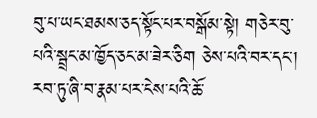བུ་པ་ཡང་ཐམས་ཅད་སྟོང་པར་བསྒོམ་སྟེ། གཅེར་བུ་པའི་སྦྲང་མ་ཁྱོད་ཅང་མ་ཟེར་ཅིག ཅེས་པའི་བར་དང་། རབ་ཏུ་ཞི་བ་རྣམ་པར་ངེས་པའི་ཆོ་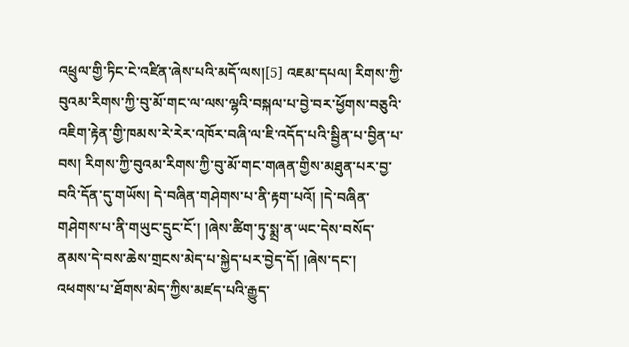འཕྲུལ་གྱི་ཏིང་ངེ་འཛིན་ཞེས་པའི་མདོ་ལས།[5] འཇམ་དཔལ། རིགས་ཀྱི་བུའམ་རིགས་ཀྱི་བུ་མོ་གང་ལ་ལས་ལྷའི་བསྐལ་པ་བྱེ་བར་ཕྱོགས་བཅུའི་འཇིག་རྟེན་གྱི་ཁམས་རེ་རེར་འཁོར་བཞི་ལ་ཇི་འདོད་པའི་སྦྱིན་པ་བྱིན་པ་བས། རིགས་ཀྱི་བུའམ་རིགས་ཀྱི་བུ་མོ་གང་གཞན་གྱིས་མཐུན་པར་བྱ་བའི་དོན་དུ་གཡོས། དེ་བཞིན་གཤེགས་པ་ནི་རྟག་པའོ། །དེ་བཞིན་གཤེགས་པ་ནི་གཡུང་དྲུང་ངོ་། །ཞེས་ཚིག་ཏུ་སྨྲ་ན་ཡང་དེས་བསོད་ནམས་དེ་བས་ཆེས་གྲངས་མེད་པ་སྐྱེད་པར་བྱེད་དོ། །ཞེས་དང་།
འཕགས་པ་ཐོགས་མེད་ཀྱིས་མཛད་པའི་རྒྱུད་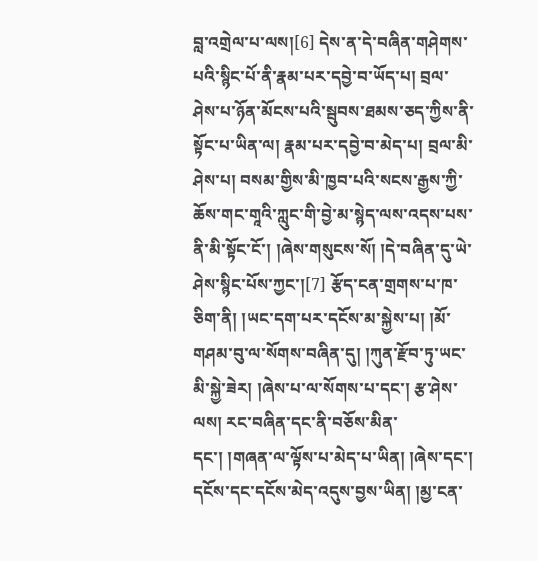བླ་འགྲེལ་པ་ལས།[6] དེས་ན་དེ་བཞིན་གཤེགས་པའི་སྙིང་པོ་ནི་རྣམ་པར་དབྱེ་བ་ཡོད་པ། བྲལ་ཤེས་པ་ཉོན་མོངས་པའི་སྦུབས་ཐམས་ཅད་ཀྱིས་ནི་སྟོང་པ་ཡིན་ལ། རྣམ་པར་དབྱེ་བ་མེད་པ། བྲལ་མི་ཤེས་པ། བསམ་གྱིས་མི་ཁྱབ་པའི་སངས་རྒྱས་ཀྱི་ཆོས་གང་གཱའི་ཀླུང་གི་བྱེ་མ་སྙེད་ལས་འདས་པས་ནི་མི་སྟོང་ངོ་། །ཞེས་གསུངས་སོ། །དེ་བཞིན་དུ་ཡེ་ཤེས་སྙིང་པོས་ཀྱང་།[7] རྩོད་ངན་གྲགས་པ་ཁ་ཅིག་ནི། །ཡང་དག་པར་དངོས་མ་སྐྱེས་པ། །མོ་གཤམ་བུ་ལ་སོགས་བཞིན་དུ། །ཀུན་རྫོབ་ཏུ་ཡང་མི་སྐྱེ་ཟེར། །ཞེས་པ་ལ་སོགས་པ་དང་། རྩ་ཤེས་ལས། རང་བཞིན་དང་ནི་བཅོས་མིན་དང་། །གཞན་ལ་ལྟོས་པ་མེད་པ་ཡིན། །ཞེས་དང་། དངོས་དང་དངོས་མེད་འདུས་བྱས་ཡིན། །མྱ་ངན་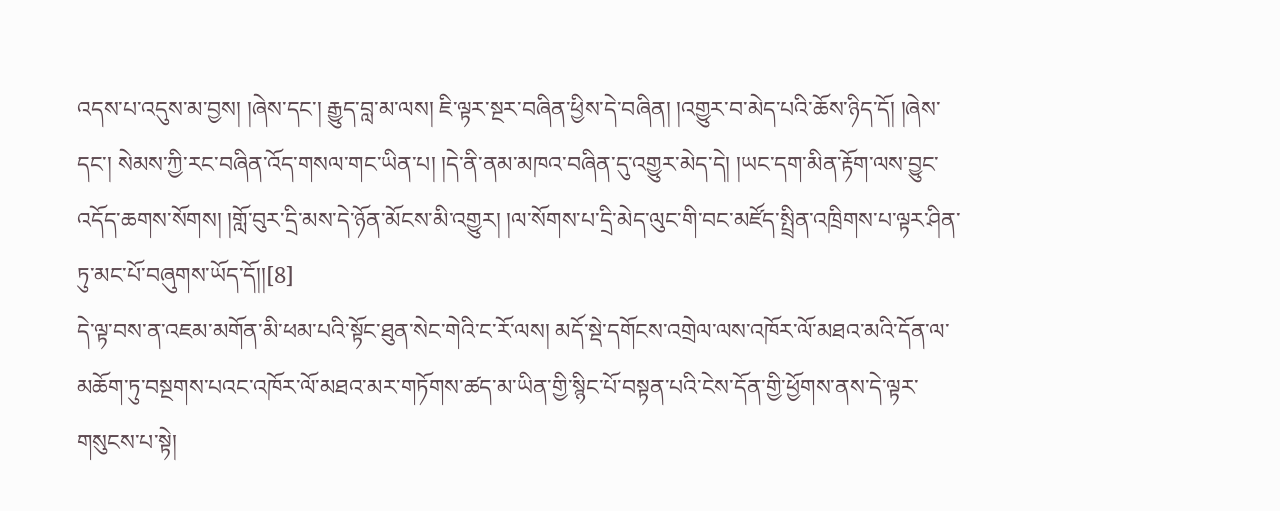འདས་པ་འདུས་མ་བྱས། །ཞེས་དང་། རྒྱུད་བླ་མ་ལས། ཇི་ལྟར་སྔར་བཞིན་ཕྱིས་དེ་བཞིན། །འགྱུར་བ་མེད་པའི་ཆོས་ཉིད་དོ། །ཞེས་དང་། སེམས་ཀྱི་རང་བཞིན་འོད་གསལ་གང་ཡིན་པ། །དེ་ནི་ནམ་མཁའ་བཞིན་དུ་འགྱུར་མེད་དེ། །ཡང་དག་མིན་རྟོག་ལས་བྱུང་འདོད་ཆགས་སོགས། །གློ་བུར་དྲི་མས་དེ་ཉོན་མོངས་མི་འགྱུར། །ལ་སོགས་པ་དྲི་མེད་ལུང་གི་བང་མཛོད་སྤྲིན་འཁྲིགས་པ་ལྟར་ཤིན་ཏུ་མང་པོ་བཞུགས་ཡོད་དོ།།[8]
དེ་ལྟ་བས་ན་འཇམ་མགོན་མི་ཕམ་པའི་སྟོང་ཐུན་སེང་གེའི་ང་རོ་ལས། མདོ་སྡེ་དགོངས་འགྲེལ་ལས་འཁོར་ལོ་མཐའ་མའི་དོན་ལ་མཆོག་ཏུ་བསྔགས་པའང་འཁོར་ལོ་མཐའ་མར་གཏོགས་ཚད་མ་ཡིན་གྱི་སྙིང་པོ་བསྟན་པའི་ངེས་དོན་གྱི་ཕྱོགས་ནས་དེ་ལྟར་གསུངས་པ་སྟེ།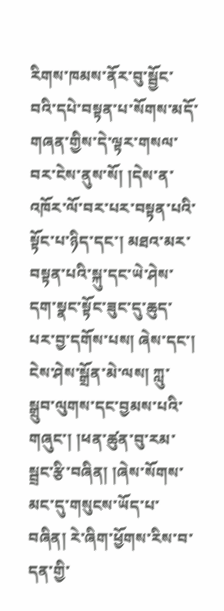རིགས་ཁམས་ནོར་བུ་སྦྱོང་བའི་དཔེ་བསྟན་པ་སོགས་མདོ་གཞན་གྱིས་དེ་ལྟར་གསལ་བར་ངེས་ནུས་སོ། །དེས་ན་འཁོར་ལོ་བར་པར་བསྟན་པའི་སྟོང་པ་ཉིད་དང་། མཐའ་མར་བསྟན་པའི་སྐུ་དང་ཡེ་ཤེས་དག་སྣང་སྟོང་ཟུང་དུ་ཆུད་པར་བྱ་དགོས་པས། ཞེས་དང་། ངེས་ཤེས་སྒྲོན་མེ་ལས། ཀླུ་སྒྲུབ་ལུགས་དང་བྱམས་པའི་གཞུང་། །ཕན་ཚུན་བུ་རམ་སྦྲང་རྩི་བཞིན། །ཞེས་སོགས་མང་དུ་གསུངས་ཡོད་པ་བཞིན། རེ་ཞིག་ཕྱོགས་རིས་བ་དན་གྱི་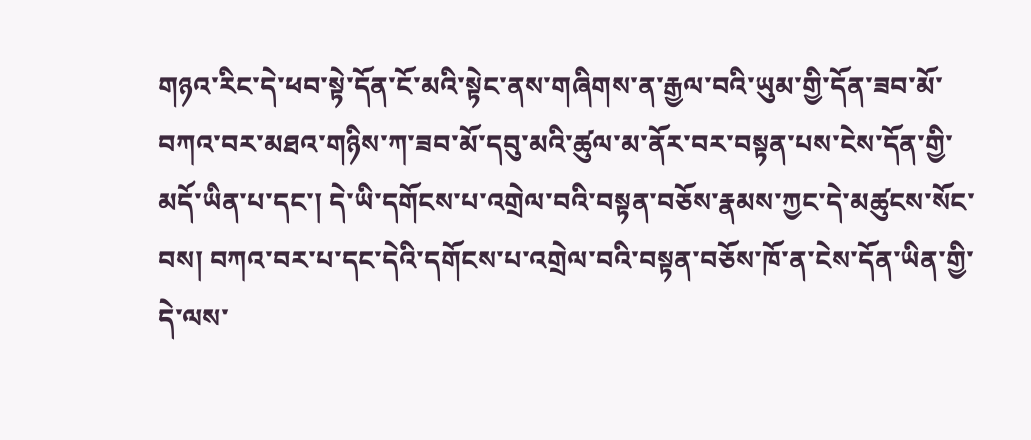གཉའ་རིང་དེ་ཕབ་སྟེ་དོན་ངོ་མའི་སྟེང་ནས་གཞིགས་ན་རྒྱལ་བའི་ཡུམ་གྱི་དོན་ཟབ་མོ་བཀའ་བར་མཐའ་གཉིས་ཀ་ཟབ་མོ་དབུ་མའི་ཚུལ་མ་ནོར་བར་བསྟན་པས་ངེས་དོན་གྱི་མདོ་ཡིན་པ་དང་། དེ་ཡི་དགོངས་པ་འགྲེལ་བའི་བསྟན་བཅོས་རྣམས་ཀྱང་དེ་མཚུངས་སོང་བས། བཀའ་བར་པ་དང་དེའི་དགོངས་པ་འགྲེལ་བའི་བསྟན་བཅོས་ཁོ་ན་ངེས་དོན་ཡིན་གྱི་དེ་ལས་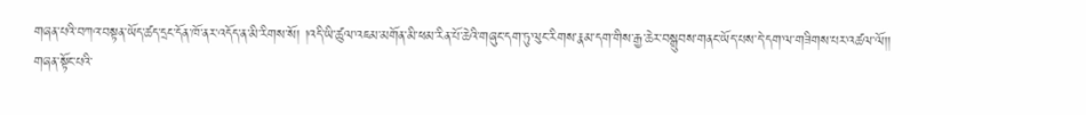གཞན་པའི་བཀའ་བསྟན་ཡོད་ཚད་དྲང་དོན་ཁོ་ནར་འདོད་ན་མི་རིགས་སོ། །འདི་ཡི་ཚུལ་འཇམ་མགོན་མི་ཕམ་རིན་པོ་ཆེའི་གཞུང་དག་ཏུ་ལུང་རིགས་རྣམ་དག་གིས་རྒྱ་ཆེར་བསྒྲུབས་གནང་ཡོད་པས་དེ་དག་ལ་གཟིགས་པར་འཚལ་ལོ།།
གཞན་སྟོང་པའི་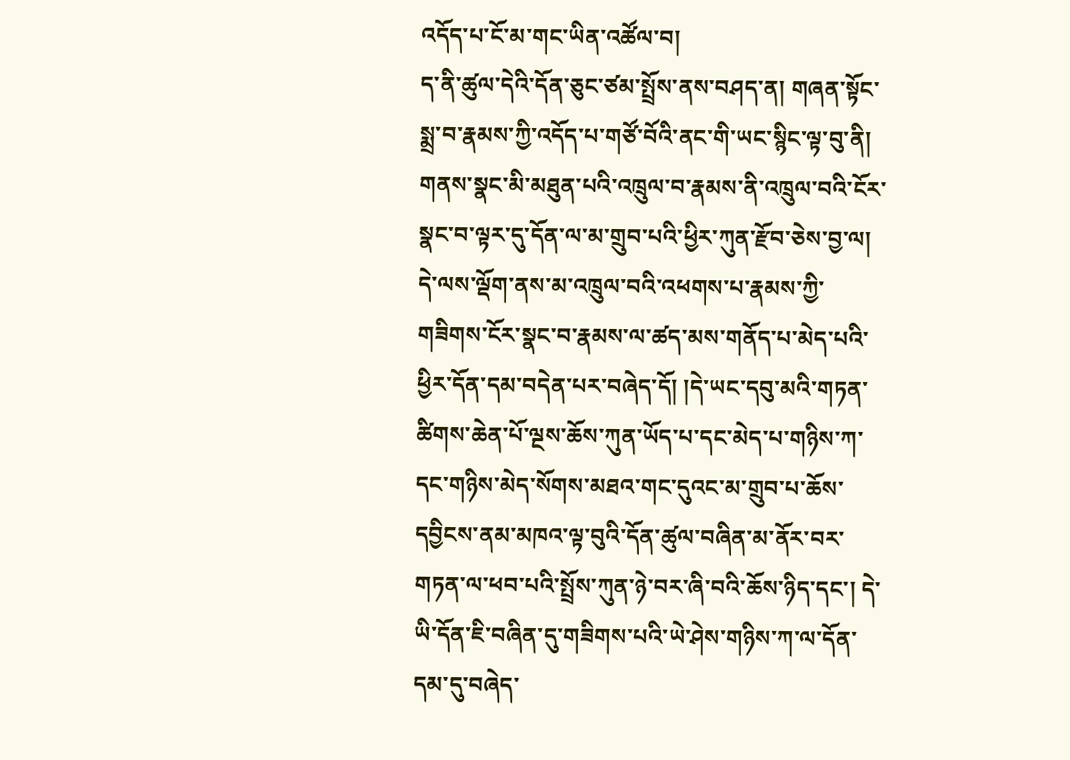འདོད་པ་ངོ་མ་གང་ཡིན་འཚོལ་བ།
ད་ནི་ཚུལ་དེའི་དོན་ཅུང་ཙམ་སྤྲོས་ནས་བཤད་ན། གཞན་སྟོང་སྨྲ་བ་རྣམས་ཀྱི་འདོད་པ་གཙོ་བོའི་ནང་གི་ཡང་སྙིང་ལྟ་བུ་ནི། གནས་སྣང་མི་མཐུན་པའི་འཁྲུལ་བ་རྣམས་ནི་འཁྲུལ་བའི་ངོར་སྣང་བ་ལྟར་དུ་དོན་ལ་མ་གྲུབ་པའི་ཕྱིར་ཀུན་རྫོབ་ཅེས་བྱ་ལ། དེ་ལས་ལྡོག་ནས་མ་འཁྲུལ་བའི་འཕགས་པ་རྣམས་ཀྱི་གཟིགས་ངོར་སྣང་བ་རྣམས་ལ་ཚད་མས་གནོད་པ་མེད་པའི་ཕྱིར་དོན་དམ་བདེན་པར་བཞེད་དོ། །དེ་ཡང་དབུ་མའི་གཏན་ཚིགས་ཆེན་པོ་ལྔས་ཆོས་ཀུན་ཡོད་པ་དང་མེད་པ་གཉིས་ཀ་དང་གཉིས་མེད་སོགས་མཐའ་གང་དུའང་མ་གྲུབ་པ་ཆོས་དབྱིངས་ནམ་མཁའ་ལྟ་བུའི་དོན་ཚུལ་བཞིན་མ་ནོར་བར་གཏན་ལ་ཕབ་པའི་སྤྲོས་ཀུན་ཉེ་བར་ཞི་བའི་ཆོས་ཉིད་དང་། དེ་ཡི་དོན་ཇི་བཞིན་དུ་གཟིགས་པའི་ཡེ་ཤེས་གཉིས་ཀ་ལ་དོན་དམ་དུ་བཞེད་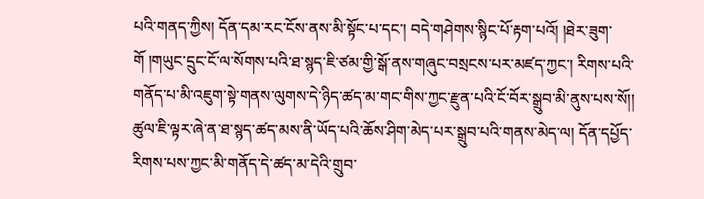པའི་གནད་ཀྱིས། དོན་དམ་རང་ངོས་ནས་མི་སྟོང་པ་དང་། བདེ་གཤེགས་སྙིང་པོ་རྟག་པའོ། །ཐེར་ཟུག་གོ །གཡུང་དྲུང་ངོ་ལ་སོགས་པའི་ཐ་སྙད་ཇི་ཙམ་གྱི་སྒོ་ནས་གཞུང་བསྲངས་པར་མཛད་ཀྱང་། རིགས་པའི་གནོད་པ་མི་འཇུག་སྟེ་གནས་ལུགས་དེ་ཉིད་ཚད་མ་གང་གིས་ཀྱང་རྫུན་པའི་ངོ་བོར་སྒྲུབ་མི་ནུས་པས་སོ།།
ཚུལ་ཇི་ལྟར་ཞེ་ན་ཐ་སྙད་ཚད་མས་ནི་ཡོད་པའི་ཆོས་ཤིག་མེད་པར་སྒྲུབ་པའི་གནས་མེད་ལ། དོན་དཔྱོད་རིགས་པས་ཀྱང་མི་གནོད་དེ་ཚད་མ་དེའི་གྲུབ་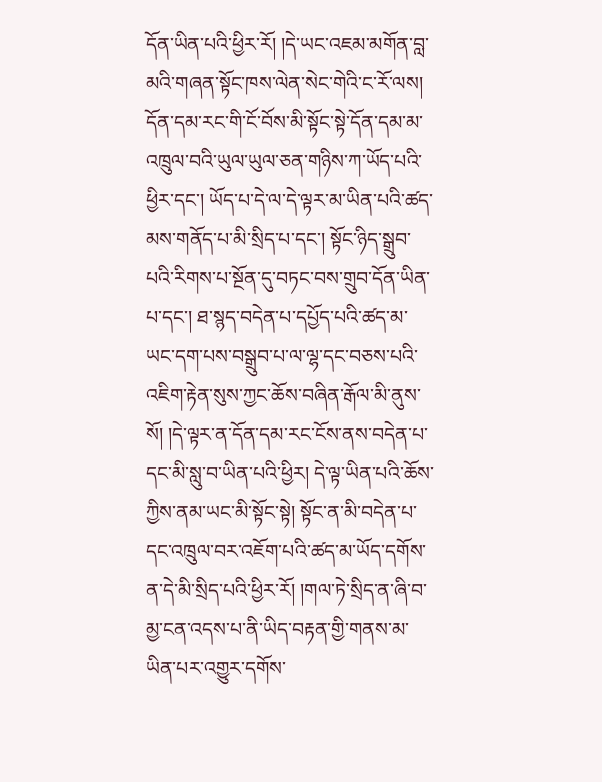དོན་ཡིན་པའི་ཕྱིར་རོ། །དེ་ཡང་འཇམ་མགོན་བླ་མའི་གཞན་སྟོང་ཁས་ལེན་སེང་གེའི་ང་རོ་ལས། དོན་དམ་རང་གི་ངོ་བོས་མི་སྟོང་སྟེ་དོན་དམ་མ་འཁྲུལ་བའི་ཡུལ་ཡུལ་ཅན་གཉིས་ཀ་ཡོད་པའི་ཕྱིར་དང་། ཡོད་པ་དེ་ལ་དེ་ལྟར་མ་ཡིན་པའི་ཚད་མས་གནོད་པ་མི་སྲིད་པ་དང་། སྟོང་ཉིད་སྒྲུབ་པའི་རིགས་པ་སྔོན་དུ་བཏང་བས་གྲུབ་དོན་ཡིན་པ་དང་། ཐ་སྙད་བདེན་པ་དཔྱོད་པའི་ཚད་མ་ཡང་དག་པས་བསྒྲུབ་པ་ལ་ལྷ་དང་བཅས་པའི་འཇིག་རྟེན་སུས་ཀྱང་ཆོས་བཞིན་རྒོལ་མི་ནུས་སོ། །དེ་ལྟར་ན་དོན་དམ་རང་ངོས་ནས་བདེན་པ་དང་མི་སླུ་བ་ཡིན་པའི་ཕྱིར། དེ་ལྟ་ཡིན་པའི་ཆོས་ཀྱིས་ནམ་ཡང་མི་སྟོང་སྟེ། སྟོང་ན་མི་བདེན་པ་དང་འཁྲུལ་བར་འཇོག་པའི་ཚད་མ་ཡོད་དགོས་ན་དེ་མི་སྲིད་པའི་ཕྱིར་རོ། །གལ་ཏེ་སྲིད་ན་ཞི་བ་མྱ་ངན་འདས་པ་ནི་ཡིད་བརྟན་གྱི་གནས་མ་ཡིན་པར་འགྱུར་དགོས་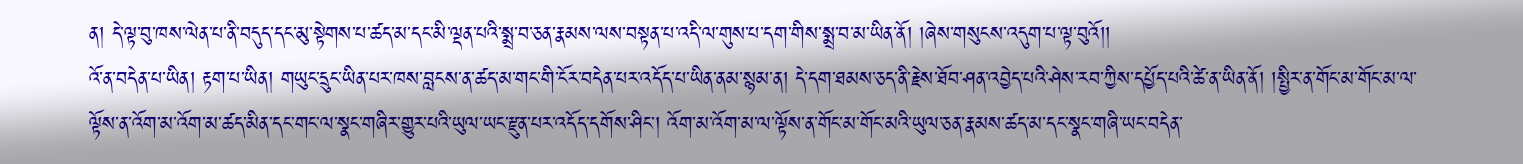ན། དེ་ལྟ་བུ་ཁས་ལེན་པ་ནི་བདུད་དང་མུ་སྟེགས་པ་ཚད་མ་དང་མི་ལྡན་པའི་སྨྲ་བ་ཅན་རྣམས་ལས་བསྟན་པ་འདི་ལ་གུས་པ་དག་གིས་སྨྲ་བ་མ་ཡིན་ནོ། །ཞེས་གསུངས་འདུག་པ་ལྟ་བུའོ།།
འོ་ན་བདེན་པ་ཡིན། རྟག་པ་ཡིན། གཡུང་དྲུང་ཡིན་པར་ཁས་བླངས་ན་ཚད་མ་གང་གི་ངོར་བདེན་པར་འདོད་པ་ཡིན་ནམ་སྙམ་ན། དེ་དག་ཐམས་ཅད་ནི་རྗེས་ཐོབ་ཤན་འབྱེད་པའི་ཤེས་རབ་ཀྱིས་དཔྱོད་པའི་ཚེ་ན་ཡིན་ནོ། །སྤྱིར་ན་གོང་མ་གོང་མ་ལ་ལྟོས་ན་འོག་མ་འོག་མ་ཚད་མིན་དང་གང་ལ་སྣང་གཞིར་གྱུར་པའི་ཡུལ་ཡང་རྫུན་པར་འདོད་དགོས་ཤིང་། འོག་མ་འོག་མ་ལ་ལྟོས་ན་གོང་མ་གོང་མའི་ཡུལ་ཅན་རྣམས་ཚད་མ་དང་སྣང་གཞི་ཡང་བདེན་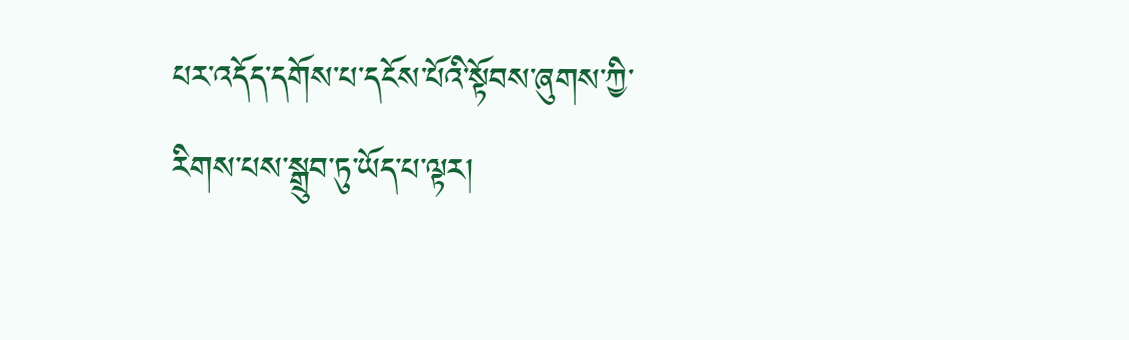པར་འདོད་དགོས་པ་དངོས་པོའི་སྟོབས་ཞུགས་ཀྱི་རིགས་པས་སྒྲུབ་ཏུ་ཡོད་པ་ལྟར།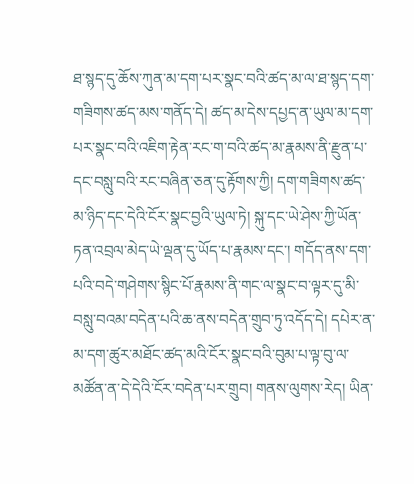ཐ་སྙད་དུ་ཆོས་ཀུན་མ་དག་པར་སྣང་བའི་ཚད་མ་ལ་ཐ་སྙད་དག་གཟིགས་ཚད་མས་གནོད་དེ། ཚད་མ་དེས་དཔྱད་ན་ཡུལ་མ་དག་པར་སྣང་བའི་འཇིག་རྟེན་རང་ག་བའི་ཚད་མ་རྣམས་ནི་རྫུན་པ་དང་བསླུ་བའི་རང་བཞིན་ཅན་དུ་རྟོགས་ཀྱི། དག་གཟིགས་ཚད་མ་ཉིད་དང་དེའི་ངོར་སྣང་བྱའི་ཡུལ་ཏེ། སྐུ་དང་ཡེ་ཤེས་ཀྱི་ཡོན་ཏན་འབྲལ་མེད་ཡེ་ལྡན་དུ་ཡོད་པ་རྣམས་དང་། གདོད་ནས་དག་པའི་བདེ་གཤེགས་སྙིང་པོ་རྣམས་ནི་གང་ལ་སྣང་བ་ལྟར་དུ་མི་བསླུ་བའམ་བདེན་པའི་ཆ་ནས་བདེན་གྲུབ་ཏུ་འདོད་དེ། དཔེར་ན་མ་དག་ཚུར་མཐོང་ཚད་མའི་ངོར་སྣང་བའི་བུམ་པ་ལྟ་བུ་ལ་མཚོན་ན་དེ་དེའི་ངོར་བདེན་པར་གྲུབ། གནས་ལུགས་རེད། ཡིན་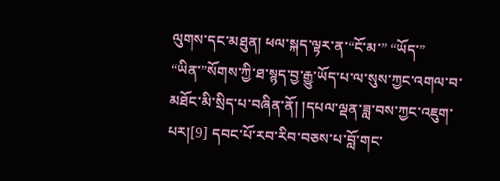ལུགས་དང་མཐུན། ཕལ་སྐད་ལྟར་ན་“ངོ་མ་” “ཡོད་” “ཡིན་”སོགས་ཀྱི་ཐ་སྙད་བྱ་རྒྱུ་ཡོད་པ་ལ་སུས་ཀྱང་འགལ་བ་མཐོང་མི་སྲིད་པ་བཞིན་ནོ། །དཔལ་ལྡན་ཟླ་བས་ཀྱང་འཇུག་པར།[9] དབང་པོ་རབ་རིབ་བཅས་པ་བློ་གང་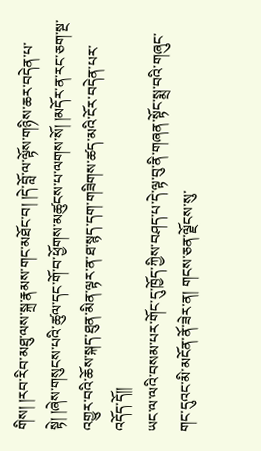གིས། །རབ་རིབ་མཐུ་ལས་སྐྲ་རྣམས་གང་མཐོང་བ། །དེ་བློ་ལ་ལྟོས་གཉིས་ཆར་བདེན་པ་སྟེ། །ཞེས་གསུངས་པའི་ཚུལ་དང་གོ་བ་ཕྱོགས་མཚུངས་པ་ལགས་སོ། །མདོར་ན་རང་ཅག་སྔ་འགྱུར་བའི་ཆོས་སྐད་ཐུན་མིན་ལྟར་ན་ཐ་སྙད་དག་གཟིགས་ཚད་མའི་ངོར་བདེན་པར་འདོད་དོ།།
ཡང་ལ་ལའི་བསམ་པར་གོང་དུ་ཁྱོད་ཀྱིས་བཤད་པ་དེ་ལྟ་བུ་ནི་གཞན་སྟོང་སྨྲ་བའི་གཞུང་གང་དུའང་མི་མངོན་ནོ་ཟེར་ན། གངས་ཅན་ལྗོངས་སུ་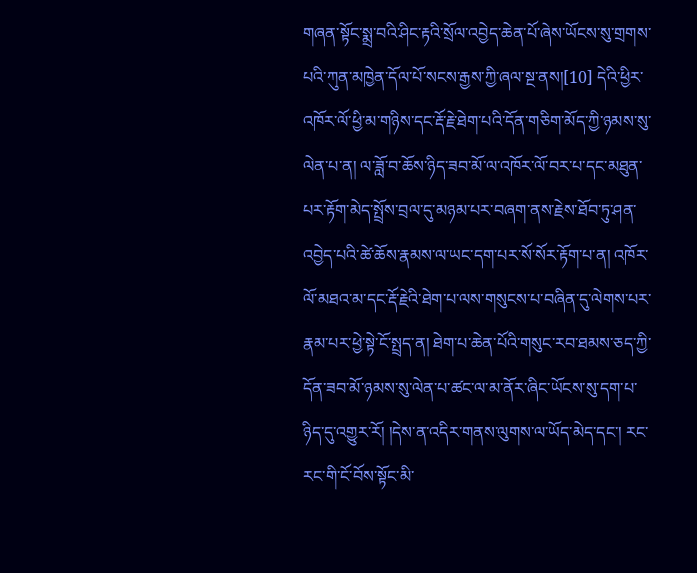གཞན་སྟོང་སྨྲ་བའི་ཤིང་རྟའི་སྲོལ་འབྱེད་ཆེན་པོ་ཞེས་ཡོངས་སུ་གྲགས་པའི་ཀུན་མཁྱེན་དོལ་པོ་སངས་རྒྱས་ཀྱི་ཞལ་སྔ་ནས།[10] དེའི་ཕྱིར་འཁོར་ལོ་ཕྱི་མ་གཉིས་དང་རྡོ་རྗེ་ཐེག་པའི་དོན་གཅིག་མོད་ཀྱི་ཉམས་སུ་ལེན་པ་ན། ལ་ཟློ་བ་ཆོས་ཉིད་ཟབ་མོ་ལ་འཁོར་ལོ་བར་པ་དང་མཐུན་པར་རྟོག་མེད་སྤྲོས་བྲལ་དུ་མཉམ་པར་བཞག་ནས་རྗེས་ཐོབ་ཏུ་ཤན་འབྱེད་པའི་ཚེ་ཆོས་རྣམས་ལ་ཡང་དག་པར་སོ་སོར་རྟོག་པ་ན། འཁོར་ལོ་མཐའ་མ་དང་རྡོ་རྗེའི་ཐེག་པ་ལས་གསུངས་པ་བཞིན་དུ་ལེགས་པར་རྣམ་པར་ཕྱེ་སྟེ་ངོ་སྤྲད་ན། ཐེག་པ་ཆེན་པོའི་གསུང་རབ་ཐམས་ཅད་ཀྱི་དོན་ཟབ་མོ་ཉམས་སུ་ལེན་པ་ཚང་ལ་མ་ནོར་ཞིང་ཡོངས་སུ་དག་པ་ཉིད་དུ་འགྱུར་རོ། །དེས་ན་འདིར་གནས་ལུགས་ལ་ཡོད་མེད་དང་། རང་རང་གི་ངོ་བོས་སྟོང་མི་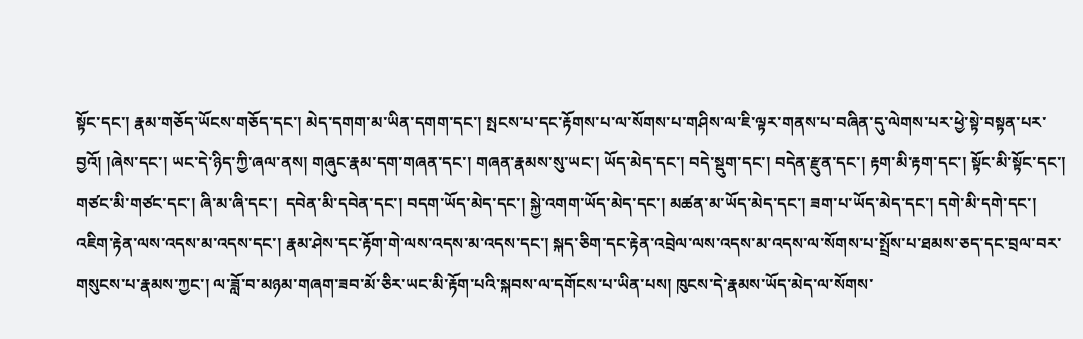སྟོང་དང་། རྣམ་གཅོད་ཡོངས་གཅོད་དང་། མེད་དགག་མ་ཡིན་དགག་དང་། སྤངས་པ་དང་རྟོགས་པ་ལ་སོགས་པ་གཤིས་ལ་ཇི་ལྟར་གནས་པ་བཞིན་དུ་ལེགས་པར་ཕྱེ་སྟེ་བསྟན་པར་བྱའོ། །ཞེས་དང་། ཡང་དེ་ཉིད་ཀྱི་ཞལ་ནས། གཞུང་རྣམ་དག་གཞན་དང་། གཞན་རྣམས་སུ་ཡང་། ཡོད་མེད་དང་། བདེ་སྡུག་དང་། བདེན་རྫུན་དང་། རྟག་མི་རྟག་དང་། སྟོང་མི་སྟོང་དང་། གཙང་མི་གཙང་དང་། ཞི་མ་ཞི་དང་།  དབེན་མི་དབེན་དང་། བདག་ཡོད་མེད་དང་། སྐྱེ་འགག་ཡོད་མེད་དང་། མཚན་མ་ཡོད་མེད་དང་། ཟག་པ་ཡོད་མེད་དང་། དགེ་མི་དགེ་དང་། འཇིག་རྟེན་ལས་འདས་མ་འདས་དང་། རྣམ་ཤེས་དང་རྟོག་གེ་ལས་འདས་མ་འདས་དང་། སྐད་ཅིག་དང་རྟེན་འབྲེལ་ལས་འདས་མ་འདས་ལ་སོགས་པ་སྤྲོས་པ་ཐམས་ཅད་དང་བྲལ་བར་གསུངས་པ་རྣམས་ཀྱང་། ལ་ཟློ་བ་མཉམ་གཞག་ཟབ་མོ་ཅིར་ཡང་མི་རྟོག་པའི་སྐབས་ལ་དགོངས་པ་ཡིན་པས། ཁུངས་དེ་རྣམས་ཡོད་མེད་ལ་སོགས་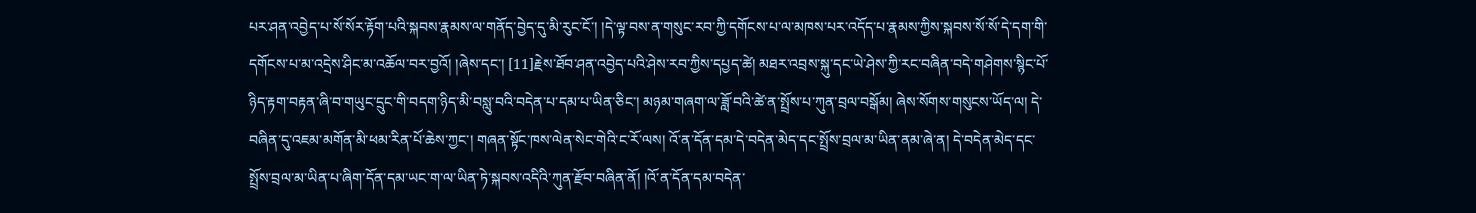པར་ཤན་འབྱེད་པ་སོ་སོར་རྟོག་པའི་སྐབས་རྣམས་ལ་གནོད་བྱེད་དུ་མི་རུང་ངོ་། །དེ་ལྟ་བས་ན་གསུང་རབ་ཀྱི་དགོངས་པ་ལ་མཁས་པར་འདོད་པ་རྣམས་ཀྱིས་སྐབས་སོ་སོ་དེ་དག་གི་དགོངས་པ་མ་འདྲེས་ཤིང་མ་འཆོལ་བར་བྱའོ། །ཞེས་དང་། [11]རྗེས་ཐོབ་ཤན་འབྱེད་པའི་ཤེས་རབ་ཀྱིས་དཔྱད་ཚེ། མཐར་འབྲས་སྐུ་དང་ཡེ་ཤེས་ཀྱི་རང་བཞིན་བདེ་གཤེགས་སྙིང་པོ་ཉིད་རྟག་བརྟན་ཞི་བ་གཡུང་དྲུང་གི་བདག་ཉིད་མི་བསླུ་བའི་བདེན་པ་དམ་པ་ཡིན་ཅིང་། མཉམ་གཞག་ལ་ཟློ་བའི་ཚེ་ན་སྤྲོས་པ་ཀུན་བྲལ་བསྒོམ། ཞེས་སོགས་གསུངས་ཡོད་ལ། དེ་བཞིན་དུ་འཇམ་མགོན་མི་ཕམ་རིན་པོ་ཆེས་ཀྱང་། གཞན་སྟོང་ཁས་ལེན་སེང་གེའི་ང་རོ་ལས། འོ་ན་དོན་དམ་དེ་བདེན་མེད་དང་སྤྲོས་བྲལ་མ་ཡིན་ནམ་ཞེ་ན། དེ་བདེན་མེད་དང་སྤྲོས་བྲལ་མ་ཡིན་པ་ཞིག་དོན་དམ་ཡང་ག་ལ་ཡིན་ཏེ་སྐབས་འདིའི་ཀུན་རྫོབ་བཞིན་ནོ། །འོ་ན་དོན་དམ་བདེན་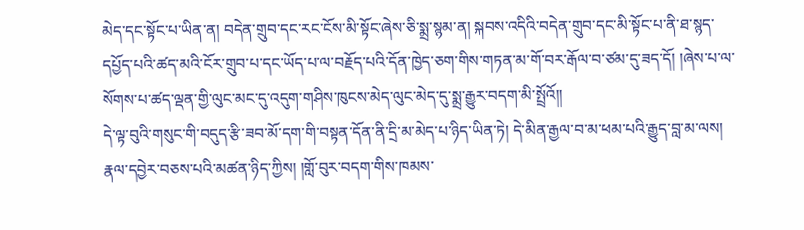མེད་དང་སྟོང་པ་ཡིན་ན། བདེན་གྲུབ་དང་རང་ངོས་མི་སྟོང་ཞེས་ཅི་སྨྲ་སྙམ་ན། སྐབས་འདིའི་བདེན་གྲུབ་དང་མི་སྟོང་པ་ནི་ཐ་སྙད་དཔྱོད་པའི་ཚད་མའི་ངོར་གྲུབ་པ་དང་ཡོད་པ་ལ་བརྗོད་པའི་དོན་ཁྱེད་ཅག་གིས་གཏན་མ་གོ་བར་རྒོལ་བ་ཙམ་དུ་ཟད་དོ། །ཞེས་པ་ལ་སོགས་པ་ཚད་ལྡན་གྱི་ལུང་མང་དུ་འདུག་གཤིས་ཁུངས་མེད་ལུང་མེད་དུ་སྨྲ་རྒྱུར་བདག་མི་སྤྲོའོ།།
དེ་ལྟ་བུའི་གསུང་གི་བདུད་རྩི་ཟབ་མོ་དག་གི་བསྟན་དོན་ནི་དྲི་མ་མེད་པ་ཉིད་ཡིན་ཏེ། དེ་མིན་རྒྱལ་བ་མ་ཕམ་པའི་རྒྱུད་བླ་མ་ལས། རྣལ་དབྱེར་བཅས་པའི་མཚན་ཉིད་ཀྱིས། །གློ་བུར་བདག་གིས་ཁམས་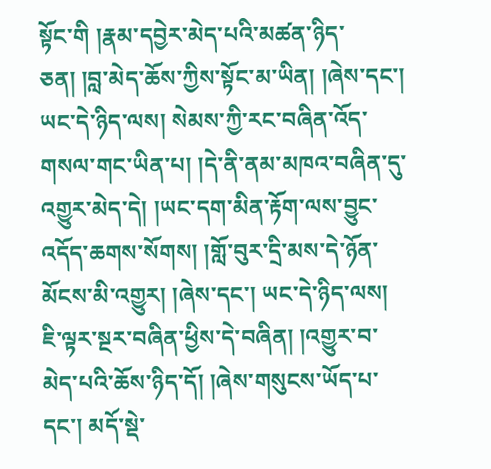སྟོང་གི །རྣམ་དབྱེར་མེད་པའི་མཚན་ཉིད་ཅན། །བླ་མེད་ཆོས་ཀྱིས་སྟོང་མ་ཡིན། །ཞེས་དང་། ཡང་དེ་ཉིད་ལས། སེམས་ཀྱི་རང་བཞིན་འོད་གསལ་གང་ཡིན་པ། །དེ་ནི་ནམ་མཁའ་བཞིན་དུ་འགྱུར་མེད་དེ། །ཡང་དག་མིན་རྟོག་ལས་བྱུང་འདོད་ཆགས་སོགས། །གློ་བུར་དྲི་མས་དེ་ཉོན་མོངས་མི་འགྱུར། །ཞེས་དང་། ཡང་དེ་ཉིད་ལས། ཇི་ལྟར་སྔར་བཞིན་ཕྱིས་དེ་བཞིན། །འགྱུར་བ་མེད་པའི་ཆོས་ཉིད་དོ། །ཞེས་གསུངས་ཡོད་པ་དང་། མདོ་སྡེ་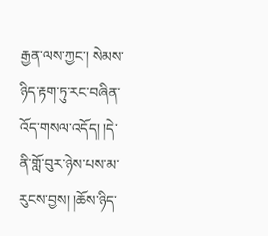རྒྱན་ལས་ཀྱང་། སེམས་ཉིད་རྟག་ཏུ་རང་བཞིན་འོད་གསལ་འདོད། །དེ་ནི་གློ་བུར་ཉེས་པས་མ་རུངས་བྱས། །ཆོས་ཉིད་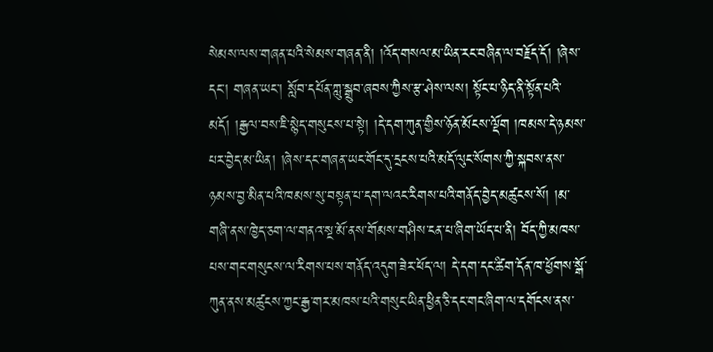སེམས་ལས་གཞན་པའི་སེམས་གཞན་ནི། །འོད་གསལ་མ་ཡིན་རང་བཞིན་ལ་བརྗོད་དོ། །ཞེས་དང་། གཞན་ཡང་། སློབ་དཔོན་ཀླུ་སྒྲུབ་ཞབས་ཀྱིས་རྩ་ཤེས་ལས། སྟོང་པ་ཉིད་ནི་སྟོན་པའི་མདོ། །རྒྱལ་བས་ཇི་སྙེད་གསུངས་པ་སྟེ། །དེ་དག་ཀུན་གྱིས་ཉོན་མོངས་ལྡོག །ཁམས་དེ་ཉམས་པར་བྱེད་མ་ཡིན། །ཞེས་དང་གཞན་ཡང་གོང་དུ་དྲངས་པའི་མདོ་ལུང་སོགས་ཀྱི་སྐབས་ནས་ཉམས་བྱ་མིན་པའི་ཁམས་སུ་བསྟན་པ་དག་ལའང་རིགས་པའི་གནོད་བྱེད་མཚུངས་སོ། །མ་གཞི་ནས་ཁྱེད་ཅག་ལ་གནའ་སྔ་མོ་ནས་གོམས་གཤིས་ངན་པ་ཞིག་ཡོད་པ་ནི། བོད་ཀྱི་མཁས་པས་གང་གསུངས་ལ་རིགས་པས་གནོད་འདུག་ཟེར་ཕོད་ལ། དེ་དག་དང་ཚིག་དོན་ཁ་ཕྱོགས་སྒོ་ཀུན་ནས་མཚུངས་ཀྱང་རྒྱ་གར་མཁས་པའི་གསུང་ཡིན་ཕྱིན་ཅི་དང་གང་ཞིག་ལ་དགོངས་ནས་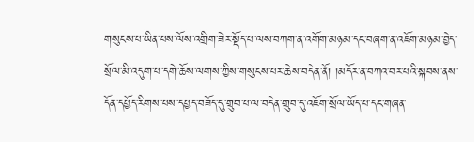གསུངས་པ་ཡིན་པས་ལོས་འགྲིག་ཟེར་སྡོད་པ་ལས་བཀག་ན་འགོག་མཉམ་དང་བཞག་ན་འཇོག་མཉམ་བྱེད་སྲོལ་མི་འདུག་པ་དགེ་ཆོས་ལགས་ཀྱིས་གསུངས་པར་ཆེས་བདེན་ནོ། །མདོར་ན་བཀའ་བར་པའི་སྐབས་ནས་དོན་དཔྱོད་རིགས་པས་དཔྱད་བཟོད་དུ་གྲུབ་པ་ལ་བདེན་གྲུབ་དུ་འཇོག་སྲོལ་ཡོད་པ་དང་གཞན་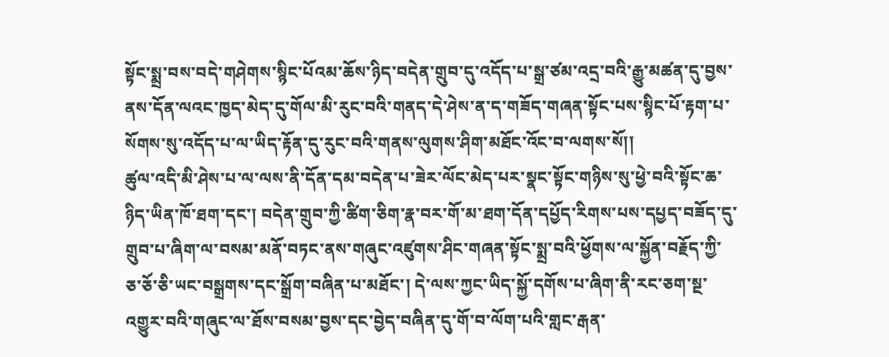སྟོང་སྨྲ་བས་བདེ་གཤེགས་སྙིང་པོའམ་ཆོས་ཉིད་བདེན་གྲུབ་དུ་འདོད་པ་སྒྲ་ཙམ་འདྲ་བའི་རྒྱུ་མཚན་དུ་བྱས་ནས་དོན་ལའང་ཁྱད་མེད་དུ་གོལ་མི་རུང་བའི་གནད་དེ་ཤེས་ན་ད་གཟོད་གཞན་སྟོང་པས་སྙིང་པོ་རྟག་པ་སོགས་སུ་འདོད་པ་ལ་ཡིད་རྟོན་དུ་རུང་བའི་གནས་ལུགས་ཤིག་མཐོང་འོང་བ་ལགས་སོ།།
ཚུལ་འདི་མི་ཤེས་པ་ལ་ལས་ནི་དོན་དམ་བདེན་པ་ཟེར་ལོང་མེད་པར་སྣང་སྟོང་གཉིས་སུ་ཕྱེ་བའི་སྟོང་ཆ་ཉིད་ཡིན་ཁོ་ཐག་དང་། བདེན་གྲུབ་ཀྱི་ཚིག་ཅིག་རྣ་བར་གོ་མ་ཐག་དོན་དཔྱོད་རིགས་པས་དཔྱད་བཟོད་དུ་གྲུབ་པ་ཞིག་ལ་བསམ་མནོ་བཏང་ནས་གཞུང་འཛུགས་ཤིང་གཞན་སྟོང་སྨྲ་བའི་ཕྱོགས་ལ་སྐྱོན་བརྗོད་ཀྱི་ཅ་ཅོ་ཅི་ཡང་བསྒྲགས་དང་སྒྲོག་བཞིན་པ་མཐོང་། དེ་ལས་ཀྱང་ཡིད་སྐྱོ་དགོས་པ་ཞིག་ནི་རང་ཅག་སྔ་འགྱུར་བའི་གཞུང་ལ་ཐོས་བསམ་བྱས་དང་བྱེད་བཞིན་དུ་གོ་བ་ལོག་པའི་གླང་རྒན་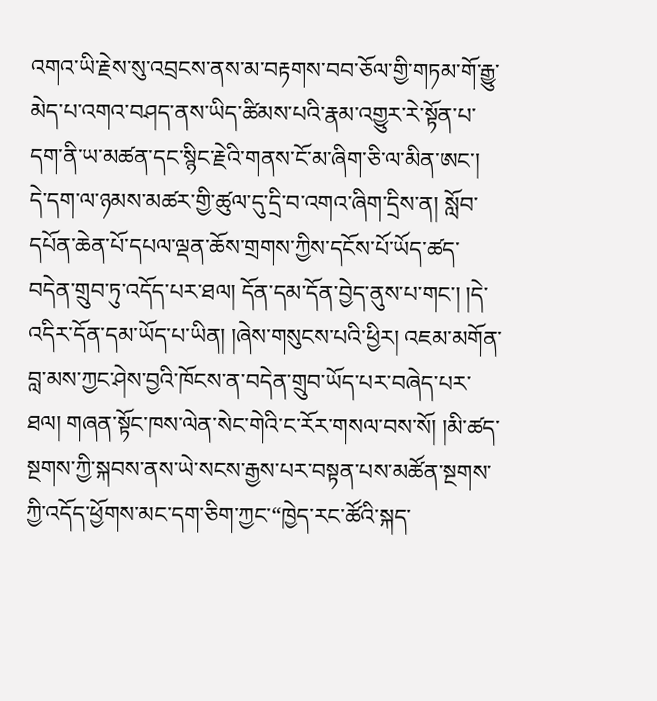འགའ་ཡི་རྗེས་སུ་འབྲངས་ནས་མ་བརྟགས་བབ་ཅོལ་གྱི་གཏམ་གོ་རྒྱུ་མེད་པ་འགའ་བཤད་ནས་ཡིད་ཚིམས་པའི་རྣམ་འགྱུར་རེ་སྟོན་པ་དག་ནི་ཡ་མཚན་དང་སྙིང་རྗེའི་གནས་ངོ་མ་ཞིག་ཅི་ལ་མིན་ཨང་། དེ་དག་ལ་ཉམས་མཚར་གྱི་ཚུལ་དུ་དྲི་བ་འགའ་ཞིག་དྲིས་ན། སློབ་དཔོན་ཆེན་པོ་དཔལ་ལྡན་ཆོས་གྲགས་ཀྱིས་དངོས་པོ་ཡོད་ཚད་བདེན་གྲུབ་ཏུ་འདོད་པར་ཐལ། དོན་དམ་དོན་བྱེད་ནུས་པ་གང་། །དེ་འདིར་དོན་དམ་ཡོད་པ་ཡིན། །ཞེས་གསུངས་པའི་ཕྱིར། འཇམ་མགོན་བླ་མས་ཀྱང་ཤེས་བྱའི་ཁོངས་ན་བདེན་གྲུབ་ཡོད་པར་བཞེད་པར་ཐལ། གཞན་སྟོང་ཁས་ལེན་སེང་གེའི་ང་རོར་གསལ་བས་སོ། །མི་ཚད་སྔགས་ཀྱི་སྐབས་ནས་ཡེ་སངས་རྒྱས་པར་བསྟན་པས་མཚོན་སྔགས་ཀྱི་འདོད་ཕྱོགས་མང་དག་ཅིག་ཀྱང་“ཁྱེད་རང་ཚོའི་སྐད་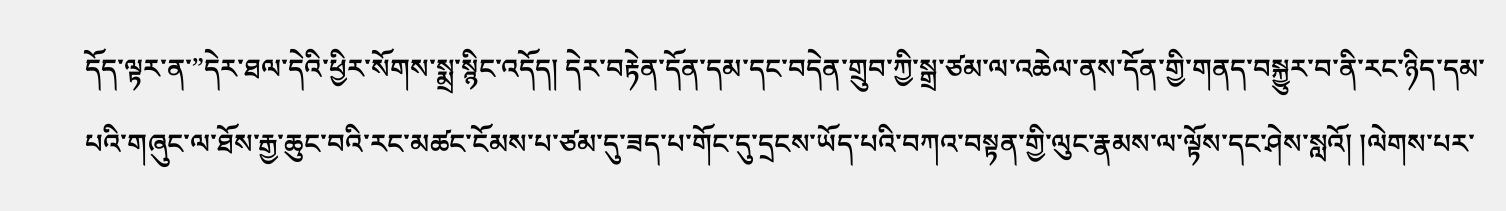དོད་ལྟར་ན་”དེར་ཐལ་དེའི་ཕྱིར་སོགས་སྨྲ་སྙིང་འདོད། དེར་བརྟེན་དོན་དམ་དང་བདེན་གྲུབ་ཀྱི་སྒྲ་ཙམ་ལ་འཆེལ་ནས་དོན་གྱི་གནད་བསྐྱུར་བ་ནི་རང་ཉིད་དམ་པའི་གཞུང་ལ་ཐོས་རྒྱ་ཆུང་བའི་རང་མཚང་ངོམས་པ་ཙམ་དུ་ཟད་པ་གོང་དུ་དྲངས་ཡོད་པའི་བཀའ་བསྟན་གྱི་ལུང་རྣམས་ལ་ལྟོས་དང་ཤེས་སླའོ། །ལེགས་པར་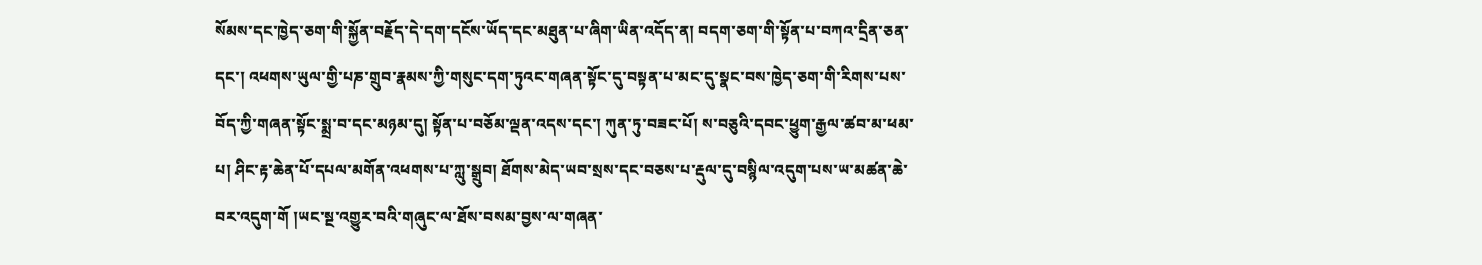སོམས་དང་ཁྱེད་ཅག་གི་སྐྱོན་བརྗོད་དེ་དག་དངོས་ཡོད་དང་མཐུན་པ་ཞིག་ཡིན་འདོད་ན། བདག་ཅག་གི་སྟོན་པ་བཀའ་དྲིན་ཅན་དང་། འཕགས་ཡུལ་གྱི་པཎ་གྲུབ་རྣམས་ཀྱི་གསུང་དག་ཏུའང་གཞན་སྟོང་དུ་བསྟན་པ་མང་དུ་སྣང་བས་ཁྱེད་ཅག་གི་རིགས་པས་བོད་ཀྱི་གཞན་སྟོང་སྨྲ་བ་དང་མཉམ་དུ། སྟོན་པ་བཅོམ་ལྡན་འདས་དང་། ཀུན་ཏུ་བཟང་པོ། ས་བཅུའི་དབང་ཕྱུག་རྒྱལ་ཚབ་མ་ཕམ་པ། ཤིང་རྟ་ཆེན་པོ་དཔལ་མགོན་འཕགས་པ་ཀླུ་སྒྲུབ། ཐོགས་མེད་ཡབ་སྲས་དང་བཅས་པ་རྡུལ་དུ་བསྙིལ་འདུག་པས་ཡ་མཚན་ཆེ་བར་འདུག་གོ །ཡང་སྔ་འགྱུར་བའི་གཞུང་ལ་ཐོས་བསམ་བྱས་ལ་གཞན་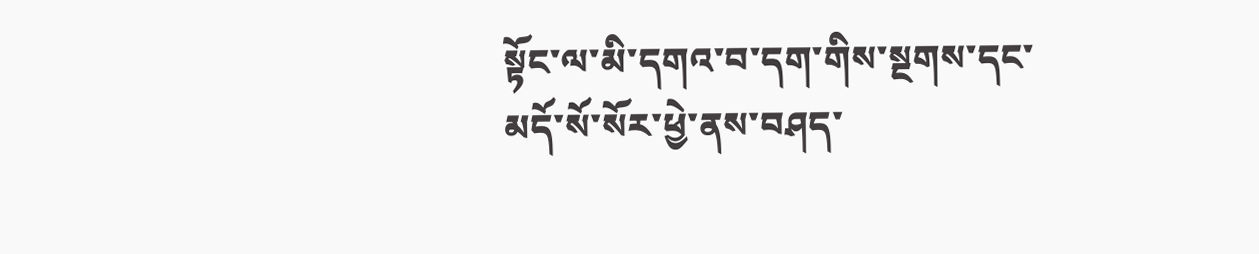སྟོང་ལ་མི་དགའ་བ་དག་གིས་སྔགས་དང་མདོ་སོ་སོར་ཕྱེ་ནས་བཤད་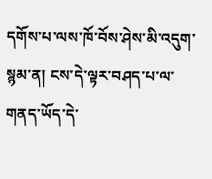དགོས་པ་ལས་ཁོ་བོས་ཤེས་མི་འདུག་སྙམ་ན། ངས་དེ་ལྟར་བཤད་པ་ལ་གནད་ཡོད་དེ་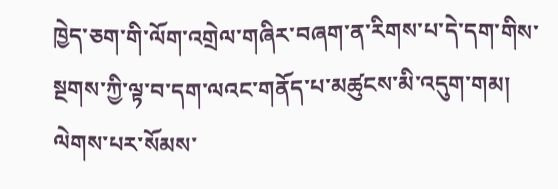ཁྱེད་ཅག་གི་ལོག་འགྲེལ་གཞིར་བཞག་ན་རིགས་པ་དེ་དག་གིས་སྔགས་ཀྱི་ལྟ་བ་དག་ལའང་གནོད་པ་མཚུངས་མི་འདུག་གམ། ལེགས་པར་སོམས་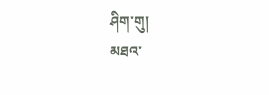ཤིག་གུ།
མཐའ་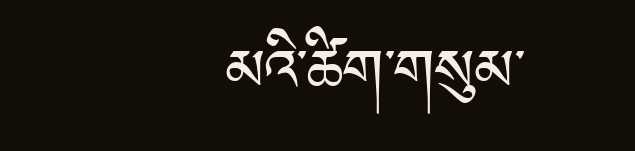མའི་ཚིག་གསུམ་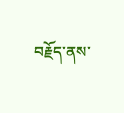བརྗོད་ནས་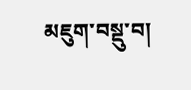མཇུག་བསྡུ་བ།